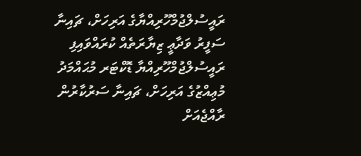ރައީސުލްޖުމްހޫރިއްޔާގެ އަރިހަށް، ޗައިނާ ސަފީރު ވަދާޢީ ޒިޔާރަތެއް ކުރައްވައިފި
ރައީސުލްޖުމްހޫރިއްޔާ ޑޮކްޓަރ މުޙައްމަދު މުޢިއްޒުގެ އަރިހަށް، ޗައިނާ ސަރުކާރުން ރާއްޖެއަށް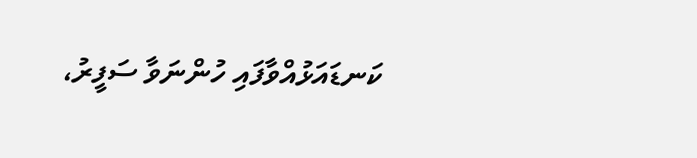ކަނޑައަޅުއްވާފައި ހުންނަވާ ސަފީރު،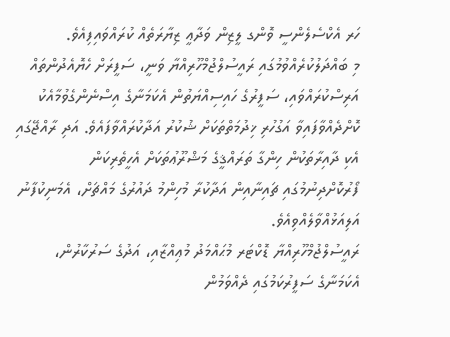ހަރ އެކްސެލެންސީ ވޮންގ ލީޒިން ވަދާޢީ ޒިޔާރަތެއް ކުރައްވައިފިއެވެ.
މި ބައްދަލުކުރެއްވުމުގައި ރައީސުލްޖުމްހޫރިއްޔާ ވަނީ، ސަފީރަށް ހެޔޮއެދުންތައް އަރިސްކުރައްވައި، ސަފީރުގެ ހައިސިއްޔަތުން އެކަމަނާގެ އިސްނެންގެވުމާއެކު ކޮށްދެއްވާފައިވާ އަގުހުރި ޚިދުމަތްތަކަށް ޝުކުރު އަދާކުރައްވާފައެވެ. އަދި ރާއްޖޭގައި އެކި ދާއިރާތަކުން ހިންގާ ތަރައްޤީގެ މަޝްރޫޢުތަކަށް އެހީތެރިކަން ފޯރުކޮށްދިނުމުގައި ޗައިނާއިން އަދާކުރާ މުހިންމު ދައުރުގެ މައްޗަށް، އެމަނިކުފާނު އަލިއަޅުއްވާލެއްވިއެވެ.
ރައީސުލްޖުމްހޫރިއްޔާ ޑޮކްޓަރ މުޙައްމަދު މުޢިއްޒާއި، އަދުގެ ސަރުކާރުން، އެކަމަނާގެ ސަފީރުކަމުގައި ދެއްވަމުން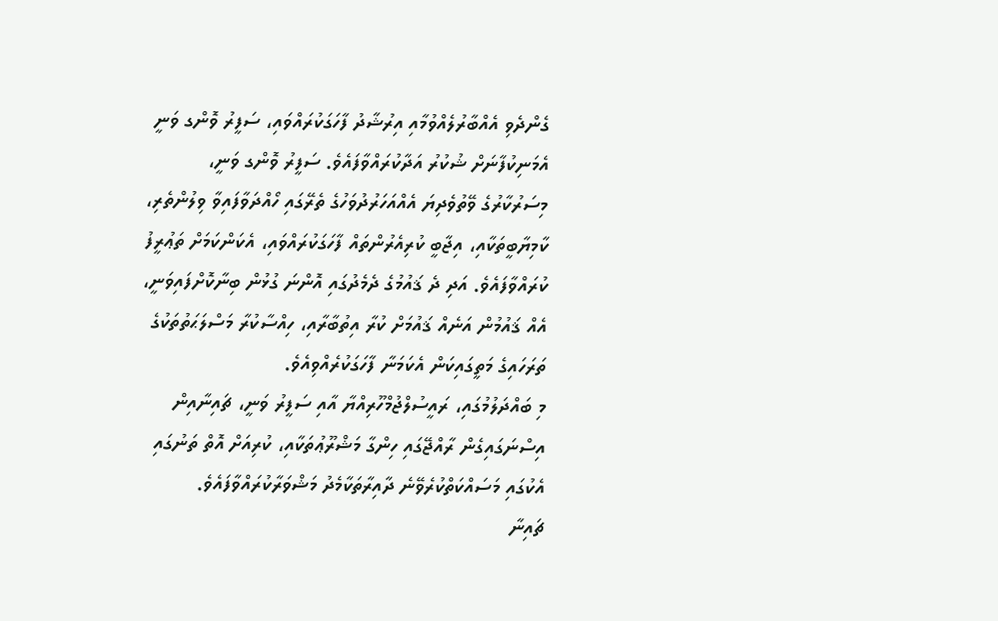ގެންދެވި އެއްބާރުލެއްވުމާއި އިރުޝާދު ފާހަގަކުރައްވައި، ސަފީރު ވޮންގ ވަނީ އެމަނިކުފާނަށް ޝުކުރު އަދާކުރައްވާފައެވެ. ސަފީރު ވޮންގ ވަނީ، މިސަރުކާރުގެ ވޭތުވެދިޔަ އެއްއަހަރުދުވަހުގެ ތެރޭގައި ހޯއްދަވާފައިވާ ވިލުންތެރި، ކާމިޔާބީތަކާއި، އިޖާބީ ކުރިއެރުންތައް ފާހަގަކުރައްވައި، އެކަންކަމަށް ތަޢުރީފު ކުރައްވާފައެވެ. އަދި ދެ ޤައުމުގެ ދެމެދުގައި އޮންނަ ގުޅުން ބިނާކޮށްފައިވަނީ، އެއް ޤައުމުން އަނެއް ޤައުމަށް ކުރާ އިތުބާރާއި، ހިއްސާކުރާ މަސްލަޙަތުތަކުގެ ތަރަހައިގެ މަތީގައިކަން އެކަމަނާ ފާހަގަކުރެއްވިއެވެ.
މި ބައްދަލުމުގައި، ރައީސުލްޖުމްހޫރިއްޔާ އާއި ސަފީރު ވަނީ، ޗައިނާއިން އިސްނަގައިގެން ރާއްޖޭގައި ހިންގާ މަޝްރޫޢުތަކާއި، ކުރިއަށް އޮތް ތަނުގައި އެކުގައި މަސައްކަތްކުރެވޭނެ ދާއިރާތަކާމެދު މަޝްވަރާކުރައްވާފައެވެ.
ޗައިނާ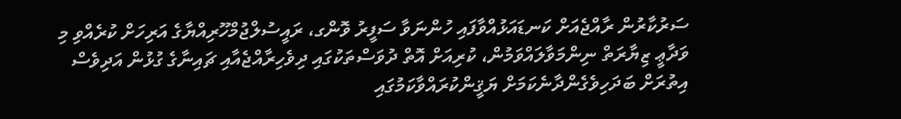ސަރުކާރުން ރާއްޖެއަށް ކަނޑައަޅުއްވާފައި ހުންނަވާ ސަފީރު ވޮންގ، ރައީސުލްޖުމްހޫރިއްޔާގެ އަރިހަށް ކުރެއްވި މި ވަދާޢީ ޒިޔާރަތް ނިންމަވާލައްވަމުން، ކުރިއަށް އޮތް ދުވަސްތަކުގައި ދިވެހިރާއްޖެއާއި ޗައިނާގެ ގުޅުން އަދިވެސް އިތުރަށް ބަދަހިވެގެންދާނެކަމަށް ޔަޤީންކުރައްވާކަމުގައި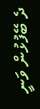ދެ ބޭފުޅުން ވަނީ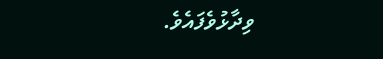ވިދާޅުވެފައެވެ.